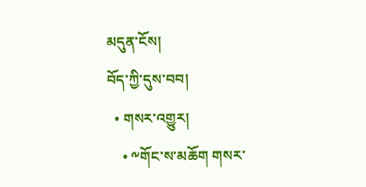མདུན་ངོས།
བོད་ཀྱི་དུས་བབ།
  • གསར་འགྱུར།
    • ༸གོང་ས་མཆོག གསར་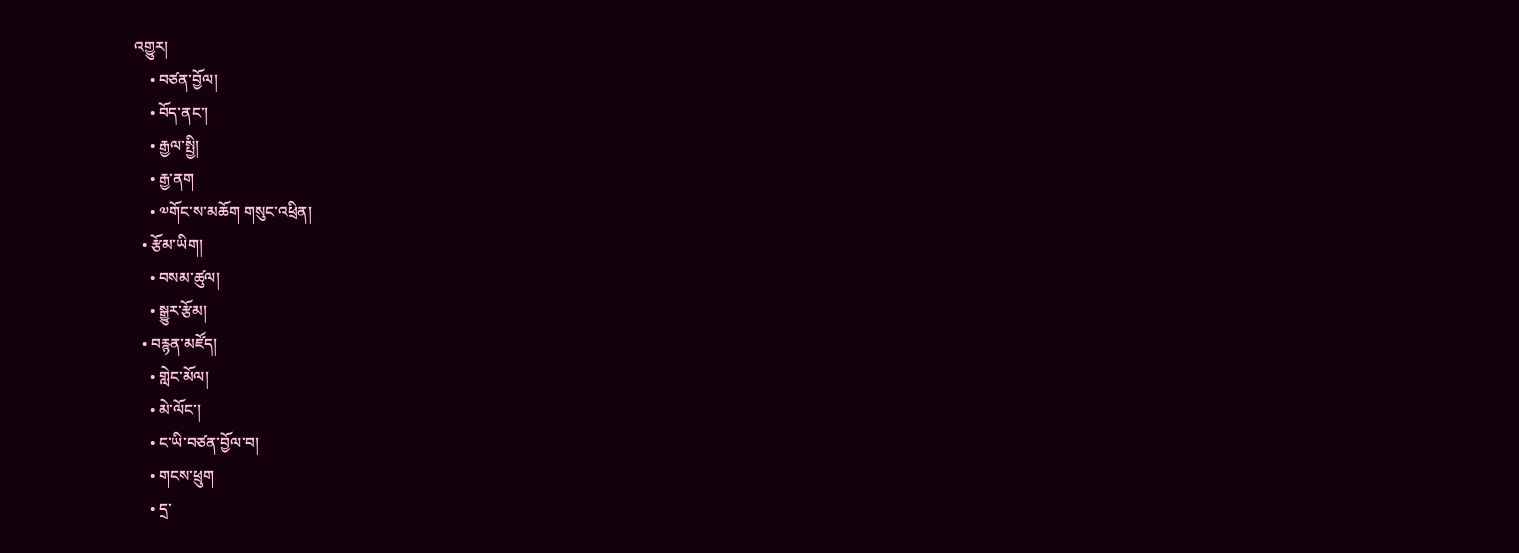འགྱུར།
    • བཙན་བྱོལ།
    • བོད་ནང་།
    • རྒྱལ་སྤྱི།
    • རྒྱ་ནག
    • ༧གོང་ས་མཆོག གསུང་འཕྲིན།
  • རྩོམ་ཡིག།
    • བསམ་ཚུལ།
    • སྒྱུར་རྩོམ།
  • བརྙན་མཛོད།
    • གླེང་མོལ།
    • མེ་ལོང་།
    • ང་ཡི་བཙན་བྱོལ་བ།
    • གངས་ཕྲུག
    • དྲ་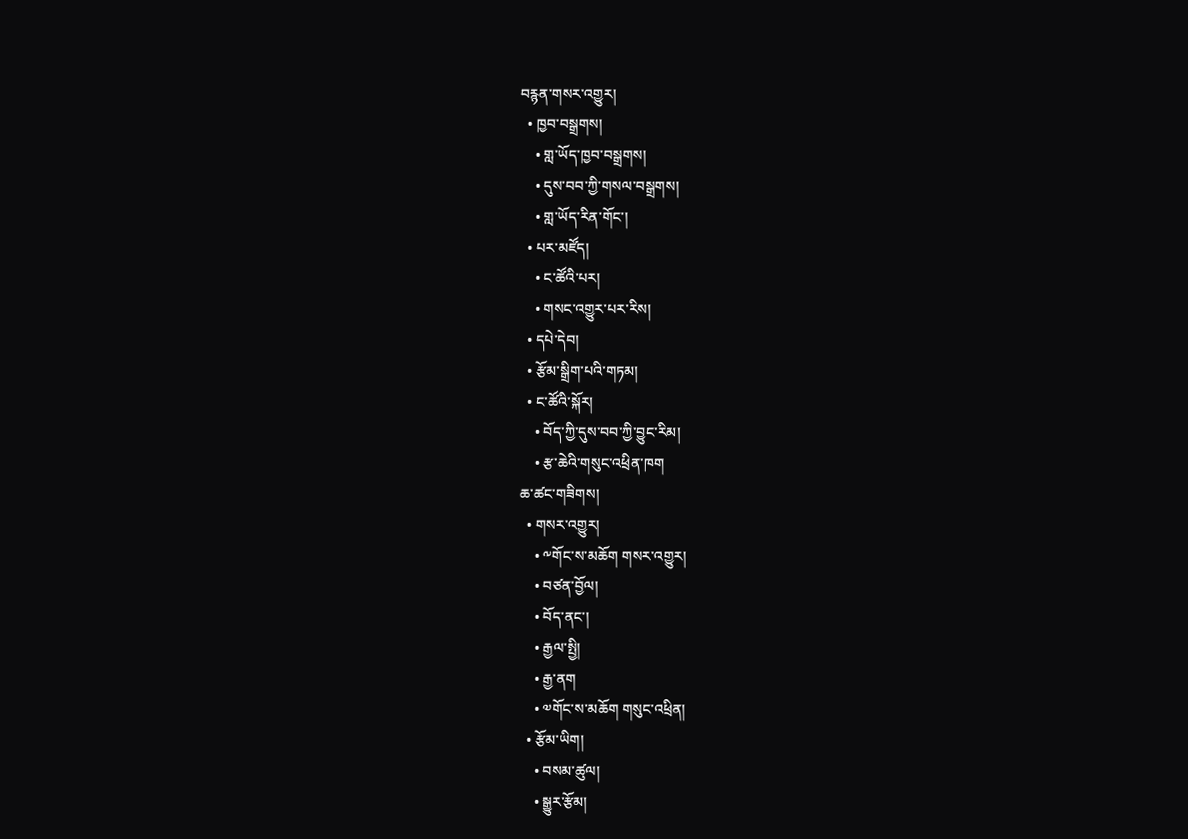བརྙན་གསར་འགྱུར།
  • ཁྱབ་བསྒྲགས།
    • གླ་ཡོད་ཁྱབ་བསྒྲགས།
    • དུས་བབ་ཀྱི་གསལ་བསྒྲགས།
    • གླ་ཡོད་རིན་གོང་།
  • པར་མཛོད།
    • ང་ཚོའི་པར།
    • གསང་འགྱུར་པར་རིས།
  • དཔེ་དེབ།
  • རྩོམ་སྒྲིག་པའི་གཏམ།
  • ང་ཚོའི་སྐོར།
    • བོད་ཀྱི་དུས་བབ་ཀྱི་བྱུང་རིམ།
    • རྩ་ཆེའི་གསུང་འཕྲིན་ཁག
ཆ་ཚང་གཟིགས།
  • གསར་འགྱུར།
    • ༸གོང་ས་མཆོག གསར་འགྱུར།
    • བཙན་བྱོལ།
    • བོད་ནང་།
    • རྒྱལ་སྤྱི།
    • རྒྱ་ནག
    • ༧གོང་ས་མཆོག གསུང་འཕྲིན།
  • རྩོམ་ཡིག།
    • བསམ་ཚུལ།
    • སྒྱུར་རྩོམ།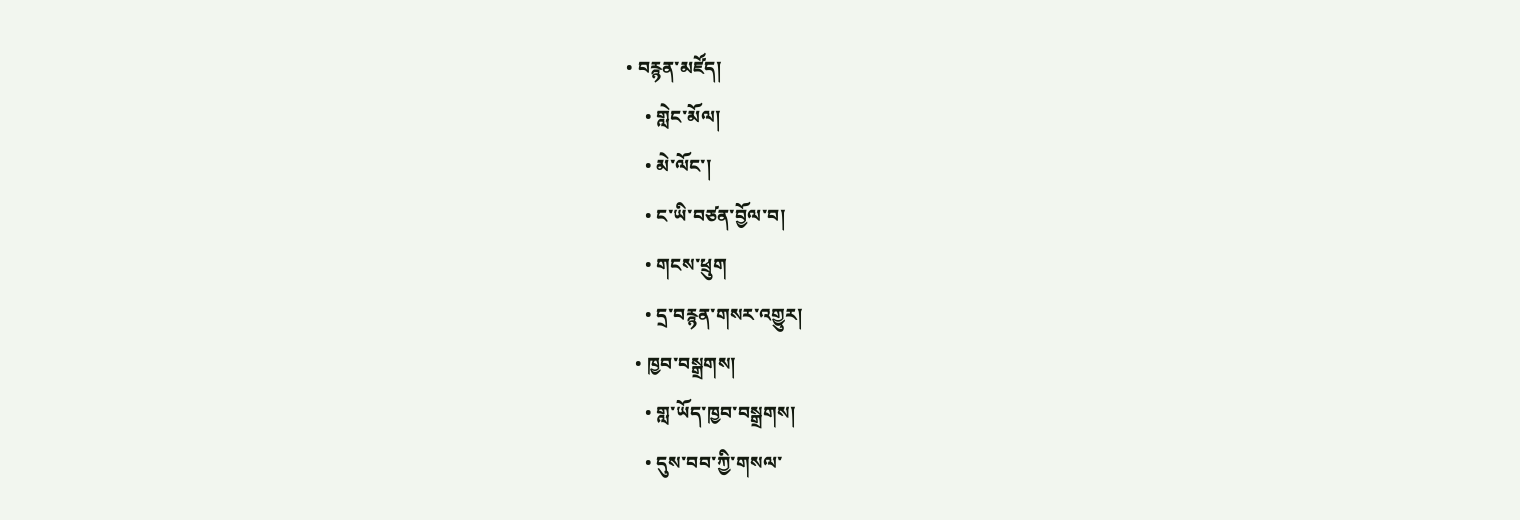• བརྙན་མཛོད།
    • གླེང་མོལ།
    • མེ་ལོང་།
    • ང་ཡི་བཙན་བྱོལ་བ།
    • གངས་ཕྲུག
    • དྲ་བརྙན་གསར་འགྱུར།
  • ཁྱབ་བསྒྲགས།
    • གླ་ཡོད་ཁྱབ་བསྒྲགས།
    • དུས་བབ་ཀྱི་གསལ་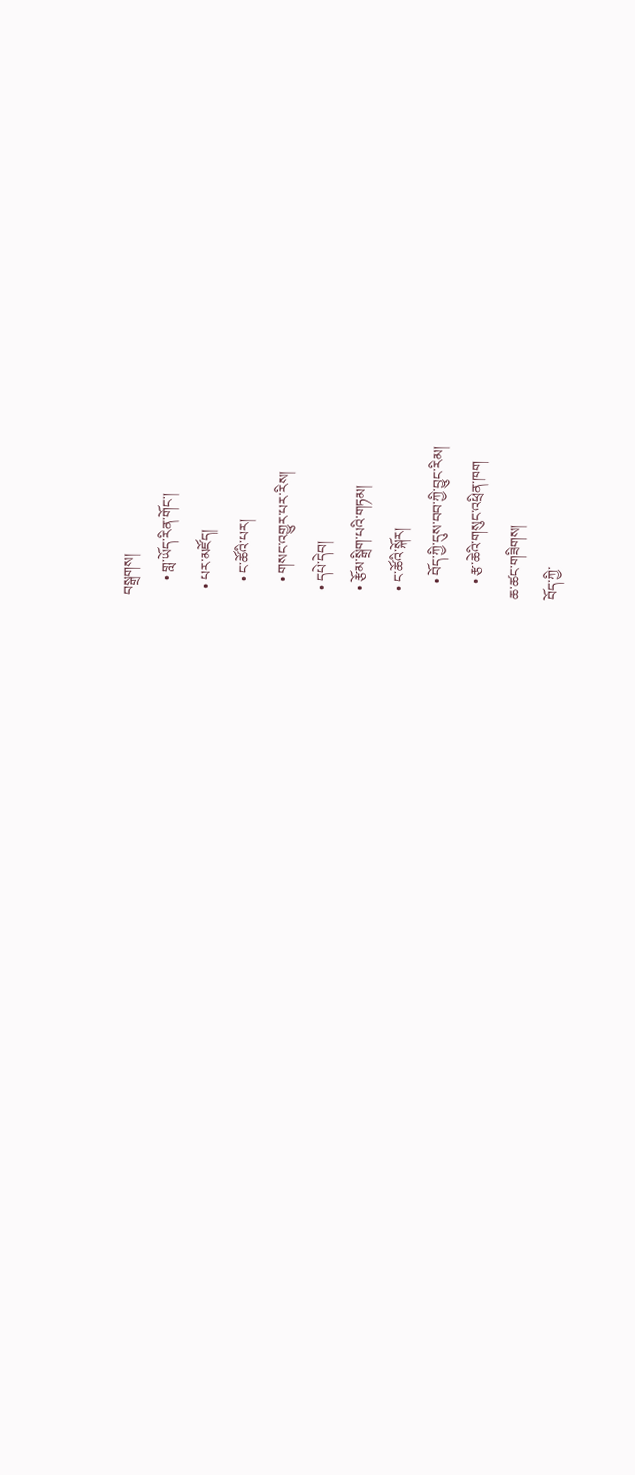བསྒྲགས།
    • གླ་ཡོད་རིན་གོང་།
  • པར་མཛོད།
    • ང་ཚོའི་པར།
    • གསང་འགྱུར་པར་རིས།
  • དཔེ་དེབ།
  • རྩོམ་སྒྲིག་པའི་གཏམ།
  • ང་ཚོའི་སྐོར།
    • བོད་ཀྱི་དུས་བབ་ཀྱི་བྱུང་རིམ།
    • རྩ་ཆེའི་གསུང་འཕྲིན་ཁག
ཆ་ཚང་གཟིགས།
བོད་ཀྱི་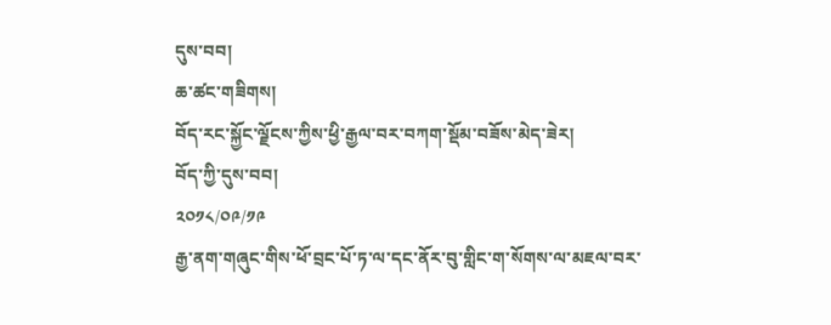དུས་བབ།
ཆ་ཚང་གཟིགས།
བོད་རང་སྐྱོང་ལྗོངས་ཀྱིས་ཕྱི་རྒྱལ་བར་བཀག་སྡོམ་བཟོས་མེད་ཟེར།
བོད་ཀྱི་དུས་བབ།
༢༠༡༨/༠༩/༡༩
རྒྱ་ནག་གཞུང་གིས་ཕོ་བྲང་པོ་ཏ་ལ་དང་ནོར་བུ་གླིང་ག་སོགས་ལ་མཇལ་བར་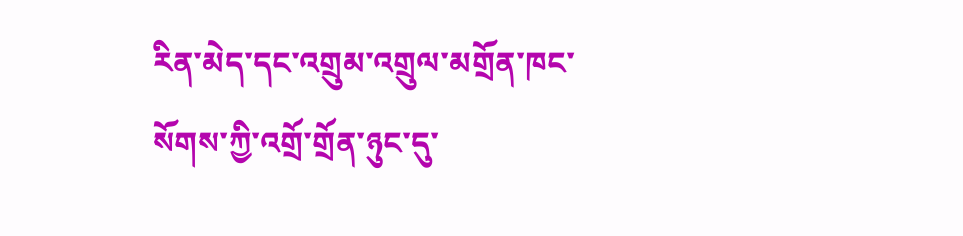རིན་མེད་དང་འགྲུམ་འགྲུལ་མགྲོན་ཁང་སོགས་ཀྱི་འགྲོ་གྲོན་ཉུང་དུ་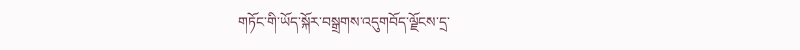གཏོང་གི་ཡོད་སྐོར་བསྒྲགས་འདུགབོད་ལྗོངས་དྲ་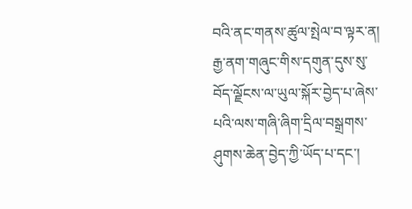བའི་ནང་གནས་ཚུལ་སྤེལ་བ་ལྟར་ན། རྒྱ་ནག་གཞུང་གིས་དགུན་དུས་སུ་བོད་ལྗོངས་ལ་ཡུལ་སྐོར་བྱེད་པ་ཞེས་པའི་ལས་གཞི་ཞིག་དྲིལ་བསྒྲགས་ཤུགས་ཆེན་བྱེད་ཀྱི་ཡོད་པ་དང་།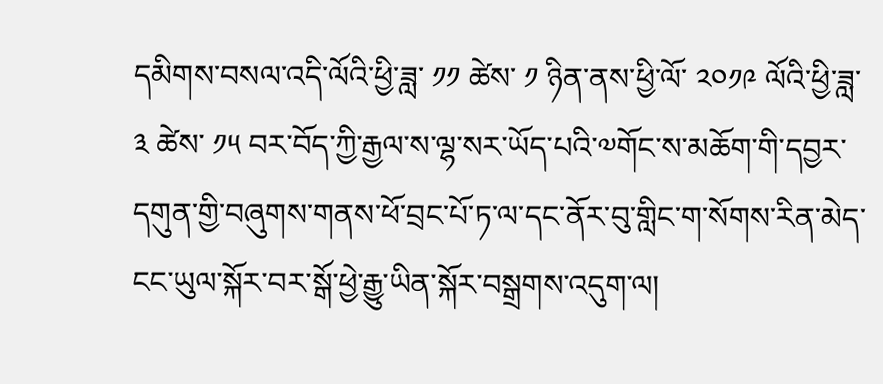དམིགས་བསལ་འདི་ལོའི་ཕྱི་ཟླ་ ༡༡ ཚེས་ ༡ ཉིན་ནས་ཕྱི་ལོ་ ༢༠༡༩ ལོའི་ཕྱི་ཟླ་ ༣ ཚེས་ ༡༥ བར་བོད་ཀྱི་རྒྱལ་ས་ལྷ་སར་ཡོད་པའི་༧གོང་ས་མཆོག་གི་དབྱར་དགུན་གྱི་བཞུགས་གནས་ཕོ་བྲང་པོ་ཏ་ལ་དང་ནོར་བུ་གླིང་ག་སོགས་རིན་མེད་ངང་ཡུལ་སྐོར་བར་སྒོ་ཕྱེ་རྒྱུ་ཡིན་སྐོར་བསྒྲགས་འདུག་ལ།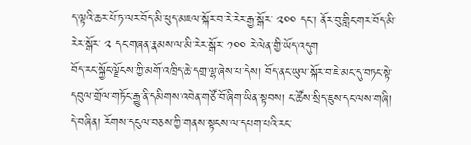ད་ལྟའི་ཆར་པོ་ཏ་ལར་བོད་མི་ཕུད་མཇལ་སྐོར་བ་རེ་རེར་རྒྱ་སྒོར་ ༢༠༠ དང་། ནོར་བུ་གླིང་གར་བོད་མི་རེར་སྒོར་ ༢ དང་གཞན་རྣམས་ལ་མི་རེར་སྒོར་ ༡༠༠ རེ་ལེན་གྱི་ཡོད་འདུག
བོད་རང་སྐྱོང་ལྗོངས་ཀྱི་མགོ་འཁྲིད་ཆེ་དགྲ་ལྷ་ཞེས་པ་དེས། བོད་ནང་ཡུལ་སྐོར་བ་ཇེ་མང་དུ་བཏང་སྟེ་དབུལ་གྲོལ་གཏོང་རྒྱུ་ནི་དམིགས་འབེན་གཙོ་བོ་ཞིག་ཡིན་སྟབས། ང་ཚོས་སྲིད་ཇུས་དང་ལས་གཞི། དེ་བཞིན། རོགས་དངུལ་བཅས་ཀྱི་གནས་སྟངས་ལ་དཔག་པའི་རང་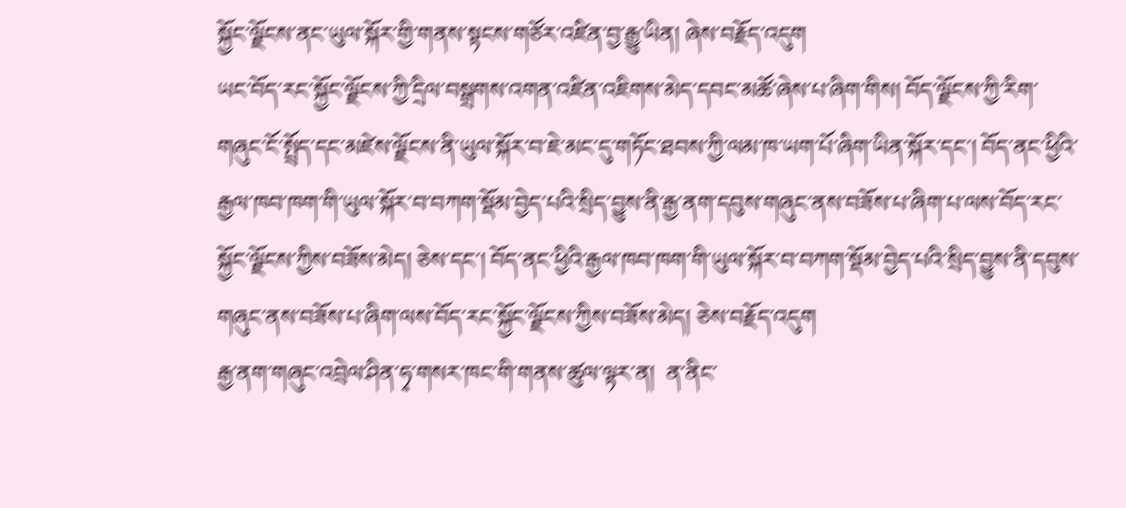སྐྱོང་ལྗོངས་ནང་ཡུལ་སྐོར་གྱི་གནས་སྟངས་གཙོར་འཛིན་བྱ་རྒྱུ་ཡིན། ཞེས་བརྗོད་འདུག
ཡང་བོད་རང་སྐྱོང་ལྗོངས་ཀྱི་དྲིལ་བསྒྲགས་འགན་འཛིན་འཇིགས་མེད་དབང་མཚོ་ཞེས་པ་ཞིག་གིས། བོད་ལྗོངས་ཀྱི་རིག་གཞུང་ངོ་སྤྲོད་དང་མཛེས་ལྗོངས་ནི་ཡུལ་སྐོར་བ་ཇེ་མང་དུ་གཏོང་ཐབས་ཀྱི་ལམ་ཁ་ཡག་པོ་ཞིག་ཡིན་སྐོར་དང་། བོད་ནང་ཕྱིའི་རྒྱལ་ཁབ་ཁག་གི་ཡུལ་སྐོར་བ་བཀག་སྡོམ་བྱེད་པའི་སྲིད་བྱུས་ནི་རྒྱ་ནག་དབུས་གཞུང་ནས་བཟོས་པ་ཞིག་པ་ལས་བོད་རང་སྐྱོང་ལྗོངས་ཀྱིས་བཟོས་མེད། ཅེས་དང་། བོད་ནང་ཕྱིའི་རྒྱལ་ཁབ་ཁག་གི་ཡུལ་སྐོར་བ་བཀག་སྡོམ་བྱེད་པའི་སྲིད་བྱུས་ནི་དབུས་གཞུང་ནས་བཟོས་པ་ཞིག་ལས་བོད་རང་སྐྱོང་ལྗོངས་ཀྱིས་བཟོས་མེད། ཅེས་བརྗོད་འདུག
རྒྱ་ནག་གཞུང་འབྲེལ་ཤིན་ཧྭ་གསར་ཁང་གི་གནས་ཚུལ་ལྟར་ན།  ན་ནིང་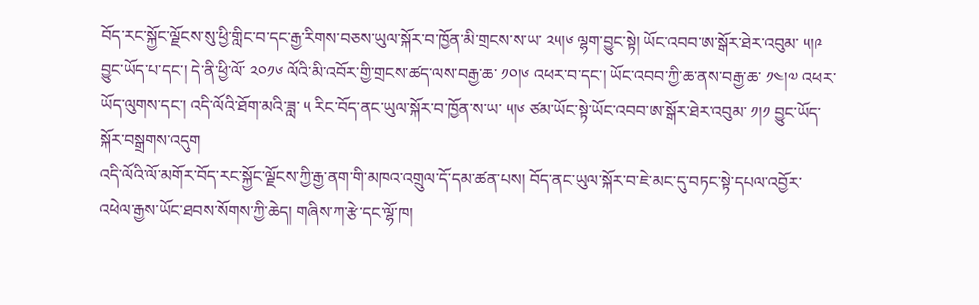བོད་རང་སྐྱོང་ལྗོངས་སུ་ཕྱི་གླིང་བ་དང་རྒྱ་རིགས་བཅས་ཡུལ་སྐོར་བ་ཁྱོན་མི་གྲངས་ས་ཡ་ ༢༥།༦ ལྷག་བྱུང་སྟེ། ཡོང་འབབ་ཨ་སྒོར་ཐེར་འབུམ་ ༥།༩ བྱུང་ཡོད་པ་དང་། དེ་ནི་ཕྱི་ལོ་ ༢༠༡༦ ལོའི་མི་འབོར་གྱི་གྲངས་ཚད་ལས་བརྒྱ་ཆ་ ༡༠།༦ འཕར་བ་དང་། ཡོང་འབབ་ཀྱི་ཆ་ནས་བརྒྱ་ཆ་ ༡༤།༧ འཕར་ཡོད་ལུགས་དང་། འདི་ལོའི་ཐོག་མའི་ཟླ་ ༥ རིང་བོད་ནང་ཡུལ་སྐོར་བ་ཁྱོན་ས་ཡ་ ༥།༦ ཙམ་ཡོང་སྟེ་ཡོང་འབབ་ཨ་སྒོར་ཐེར་འབུམ་ ༡།༡ བྱུང་ཡོད་སྐོར་བསྒྲགས་འདུག
འདི་ལོའི་ལོ་མགོར་བོད་རང་སྐྱོང་ལྗོངས་ཀྱི་རྒྱ་ནག་གི་མཁའ་འགྲུལ་དོ་དམ་ཚན་པས། བོད་ནང་ཡུལ་སྐོར་བ་ཇེ་མང་དུ་བཏང་སྟེ་དཔལ་འབྱོར་འཕེལ་རྒྱས་ཡོང་ཐབས་སོགས་ཀྱི་ཆེད། གཞིས་ཀ་རྩེ་དང་ལྷོ་ཁ།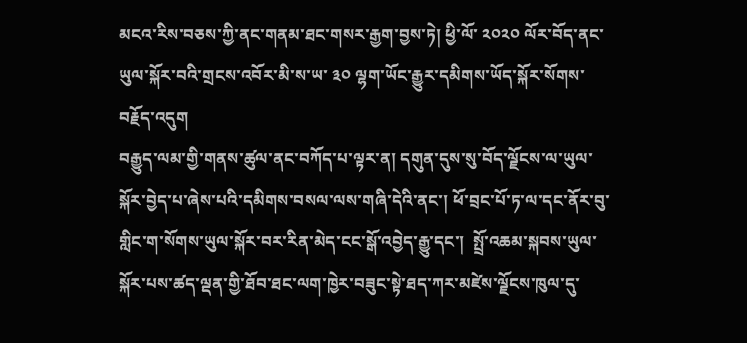མངའ་རིས་བཅས་ཀྱི་ནང་གནམ་ཐང་གསར་རྒྱག་བྱས་ཏེ། ཕྱི་ལོ་ ༢༠༢༠ ལོར་བོད་ནང་ཡུལ་སྐོར་བའི་གྲངས་འབོར་མི་ས་ཡ་ ༣༠ ལྷག་ཡོང་རྒྱུར་དམིགས་ཡོད་སྐོར་སོགས་བརྗོད་འདུག
བརྒྱུད་ལམ་གྱི་གནས་ཚུལ་ནང་བཀོད་པ་ལྟར་ན། དགུན་དུས་སུ་བོད་ལྗོངས་ལ་ཡུལ་སྐོར་བྱེད་པ་ཞེས་པའི་དམིགས་བསལ་ལས་གཞི་དེའི་ནང་། ཕོ་བྲང་པོ་ཏ་ལ་དང་ནོར་བུ་གླིང་ག་སོགས་ཡུལ་སྐོར་བར་རིན་མེད་ངང་སྒོ་འབྱེད་རྒྱུ་དང་།  སྤྲོ་འཆམ་སྐབས་ཡུལ་སྐོར་པས་ཚད་ལྡན་གྱི་ཐོབ་ཐང་ལག་ཁྱེར་བཟུང་སྟེ་ཐད་ཀར་མཛེས་ལྗོངས་ཁུལ་དུ་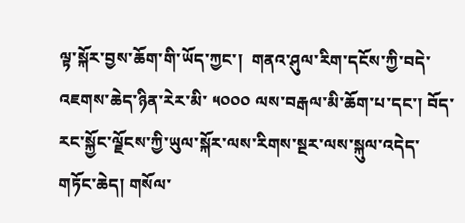ལྟ་སྐོར་བྱས་ཆོག་གི་ཡོད་ཀྱང་།  གནའ་ཤུལ་རིག་དངོས་ཀྱི་བདེ་འཇགས་ཆེད་ཉིན་རེར་མི་ ༥༠༠༠ ལས་བརྒལ་མི་ཆོག་པ་དང་། བོད་རང་སྐྱོང་ལྗོངས་ཀྱི་ཡུལ་སྐོར་ལས་རིགས་སྔར་ལས་སྐུལ་འདེད་གཏོང་ཆེད། གསོལ་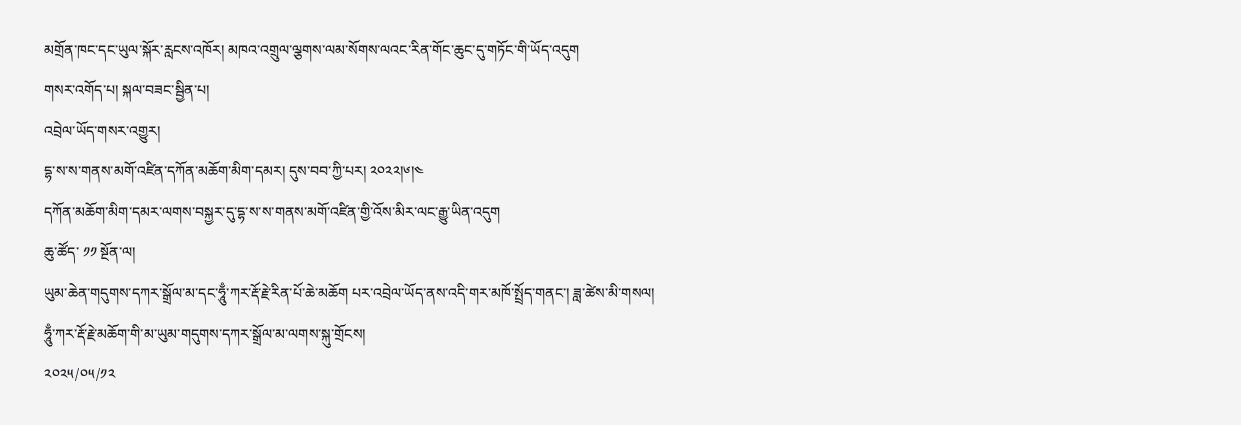མགྲོན་ཁང་དང་ཡུལ་སྐོར་རླངས་འཁོར། མཁའ་འགྲུལ་ལྕགས་ལམ་སོགས་ལའང་རིན་གོང་ཆུང་དུ་གཏོང་གི་ཡོད་འདུག
གསར་འགོད་པ། སྐལ་བཟང་སྦྱིན་པ།
འབྲེལ་ཡོད་གསར་འགྱུར།
དྷ་ས་ས་གནས་མགོ་འཛིན་དཀོན་མཆོག་མིག་དམར། དུས་བབ་ཀྱི་པར། ༢༠༢༢།༦།༤
དཀོན་མཆོག་མིག་དམར་ལགས་བསྐྱར་དུ་དྷ་ས་ས་གནས་མགོ་འཛིན་གྱི་འོས་མིར་ལང་རྒྱུ་ཡིན་འདུག
ཆུ་ཚོད་ ༡༡ སྔོན་ལ།
ཡུམ་ཆེན་གདུགས་དཀར་སྒྲོལ་མ་དང་ཧཱུྃ་ཀར་རྡོ་རྗེ་རིན་པོ་ཆེ་མཆོག པར་འབྲེལ་ཡོད་ནས་འདི་གར་མཁོ་སྤྲོད་གནང་། ཟླ་ཚེས་མི་གསལ།
ཧཱུྃ་ཀར་རྡོ་རྗེ་མཆོག་གི་མ་ཡུམ་གདུགས་དཀར་སྒྲོལ་མ་ལགས་སྐུ་གྲོངས།
༢༠༢༥/༠༥/༡༢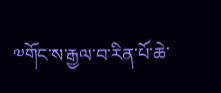༧གོང་ས་རྒྱལ་བ་རིན་པོ་ཆེ་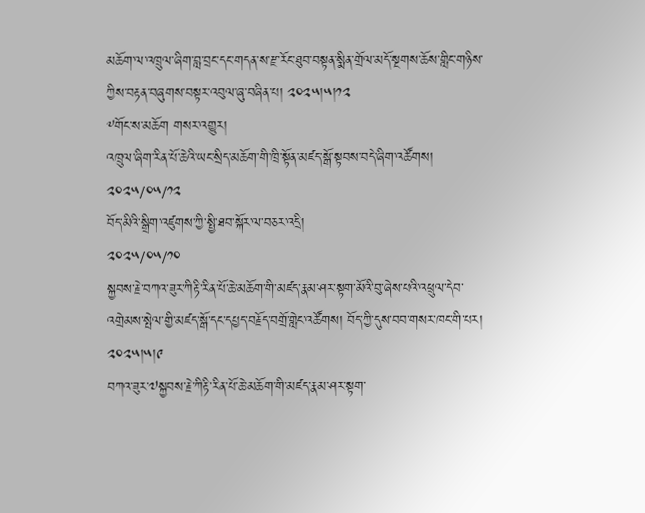མཆོག་ལ་འཁྲུལ་ཞིག་བླ་བྲང་དང་གདན་ས་རྫ་རོང་ཐུབ་བསྟན་སྨིན་གྲོལ་མདོ་སྔགས་ཆོས་གླིང་གཉིས་ཀྱིས་བརྟན་བཞུགས་བསྟར་འབུལ་ཞུ་བཞིན་པ། ༢༠༢༥།༥།༡༢
༸གོང་ས་མཆོག གསར་འགྱུར།
འཁྲུལ་ཞིག་རིན་པོ་ཆེའི་ཡང་སྲིད་མཆོག་གི་ཁྲི་སྟོན་མཛད་སྒོ་སྟབས་བདེ་ཞིག་འཚོགས།
༢༠༢༥/༠༥/༡༢
བོད་མིའི་སྒྲིག་འཛུགས་ཀྱི་སྤྱི་ཐབ་སྐོར་ལ་བཅར་འདྲི།
༢༠༢༥/༠༥/༡༠
སྐྱབས་རྗེ་བཀའ་ཟུར་ཀིརྟི་རིན་པོ་ཆེ་མཆོག་གི་མཛད་རྣམ་ཤར་སྟག་མོའི་བུ་ཞེས་པའི་འཕྲུལ་དེབ་འགྲེམས་སྤེལ་གྱི་མཛད་སྒོ་དང་དཔྱད་བརྗོད་བགྲོ་གླེང་འཚོགས། བོད་ཀྱི་དུས་བབ་གསར་ཁང་གི་པར། ༢༠༢༥།༥།༩
བཀའ་ཟུར་༧སྐྱབས་རྗེ་ཀིརྟི་རིན་པོ་ཆེ་མཆོག་གི་མཛད་རྣམ་ཤར་སྟག་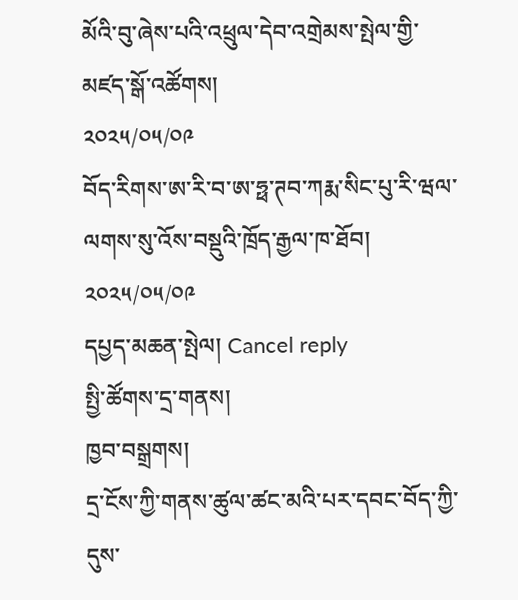མོའི་བུ་ཞེས་པའི་འཕྲུལ་དེབ་འགྲེམས་སྤེལ་གྱི་མཛད་སྒོ་འཚོགས།
༢༠༢༥/༠༥/༠༩
བོད་རིགས་ཨ་རི་བ་ཨ་ཧྥ་ཊབ་ཀརྨ་སིང་པུ་རི་ཝལ་ལགས་སུ་འོས་བསྡུའི་ཁྲོད་རྒྱལ་ཁ་ཐོབ།
༢༠༢༥/༠༥/༠༩
དཔྱད་མཆན་སྤེལ། Cancel reply
སྤྱི་ཚོགས་དྲ་གནས།
ཁྱབ་བསྒྲགས།
དྲ་ངོས་ཀྱི་གནས་ཚུལ་ཚང་མའི་པར་དབང་བོད་ཀྱི་དུས་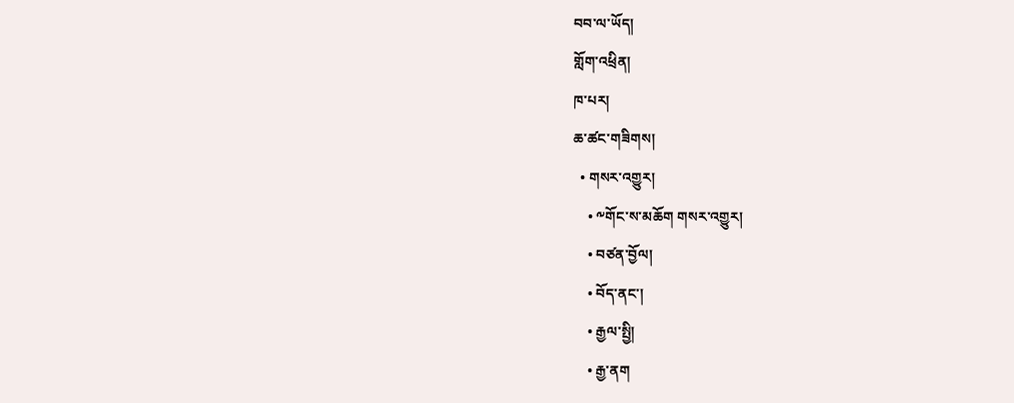བབ་ལ་ཡོད།
གློག་འཕྲིན།
ཁ་པར།
ཆ་ཚང་གཟིགས།
  • གསར་འགྱུར།
    • ༸གོང་ས་མཆོག གསར་འགྱུར།
    • བཙན་བྱོལ།
    • བོད་ནང་།
    • རྒྱལ་སྤྱི།
    • རྒྱ་ནག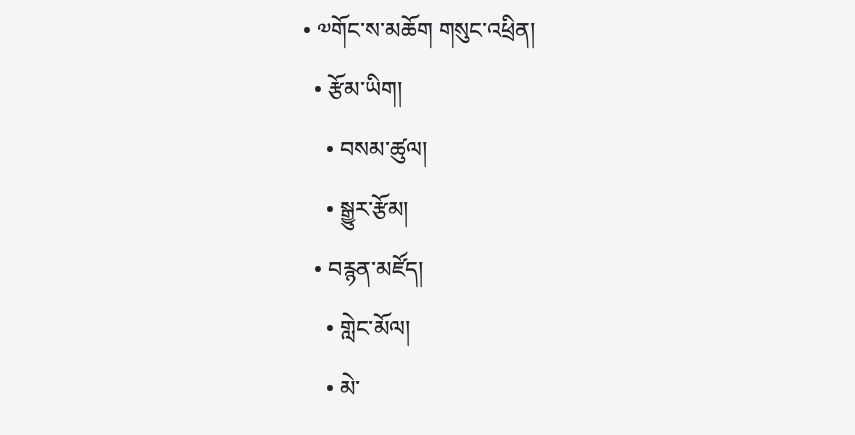• ༧གོང་ས་མཆོག གསུང་འཕྲིན།
  • རྩོམ་ཡིག།
    • བསམ་ཚུལ།
    • སྒྱུར་རྩོམ།
  • བརྙན་མཛོད།
    • གླེང་མོལ།
    • མེ་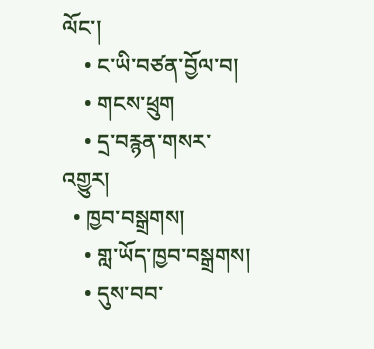ལོང་།
    • ང་ཡི་བཙན་བྱོལ་བ།
    • གངས་ཕྲུག
    • དྲ་བརྙན་གསར་འགྱུར།
  • ཁྱབ་བསྒྲགས།
    • གླ་ཡོད་ཁྱབ་བསྒྲགས།
    • དུས་བབ་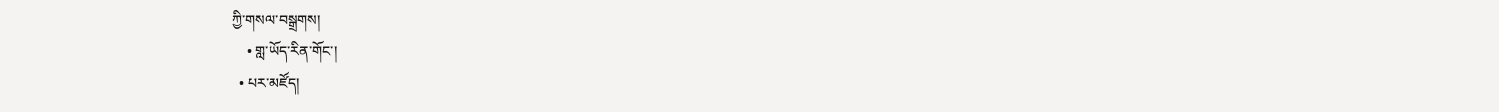ཀྱི་གསལ་བསྒྲགས།
    • གླ་ཡོད་རིན་གོང་།
  • པར་མཛོད།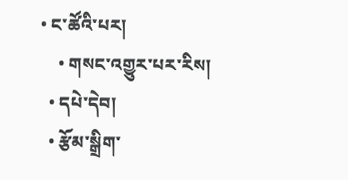• ང་ཚོའི་པར།
    • གསང་འགྱུར་པར་རིས།
  • དཔེ་དེབ།
  • རྩོམ་སྒྲིག་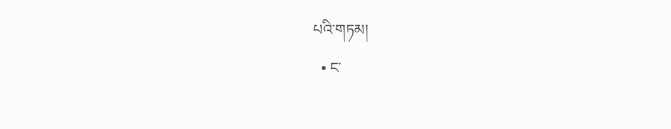པའི་གཏམ།
  • ང་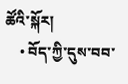ཚོའི་སྐོར།
    • བོད་ཀྱི་དུས་བབ་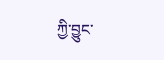ཀྱི་བྱུང་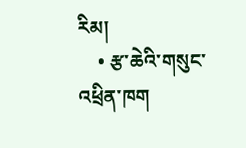རིམ།
    • རྩ་ཆེའི་གསུང་འཕྲིན་ཁག